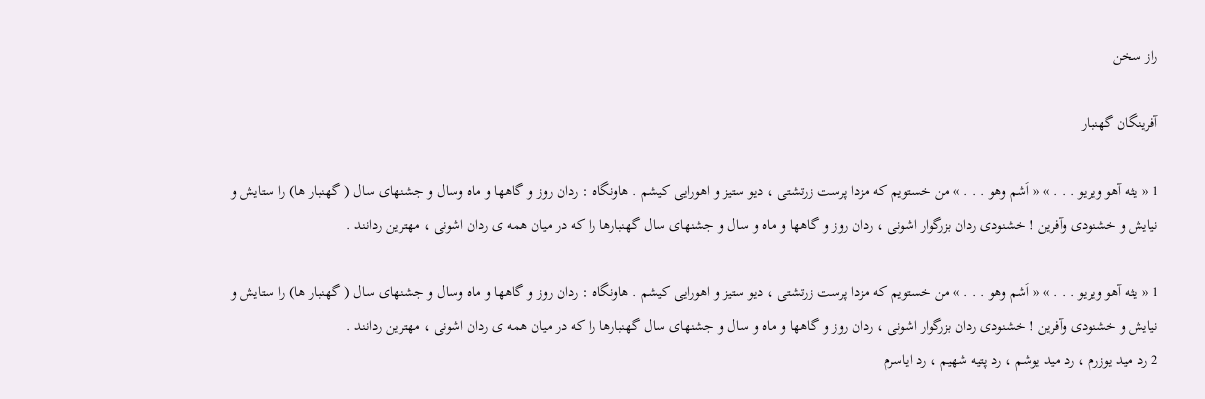راز سخن

آفرینگان گهنبار

1 « یثه آهو ویریو . . . » « اَشم وهو . . . » من خستویم که مزدا پرست زرتشتی ، دیو ستیز و اهورایی کیشم . هاونگاه : ردان روز و گاهها و ماه وسال و جشنهای سال ( گهنبار ها) را ستایش و نیایش و خشنودی وآفرین ! خشنودی ردان بزرگوار اشونی ، ردان روز و گاهها و ماه و سال و جشنهای سال گهنبارها را که در میان همه ی ردان اشونی ، مهترین ردانند .

1 « یثه آهو ویریو . . . » « اَشم وهو . . . » من خستویم که مزدا پرست زرتشتی ، دیو ستیز و اهورایی کیشم . هاونگاه : ردان روز و گاهها و ماه وسال و جشنهای سال ( گهنبار ها) را ستایش و نیایش و خشنودی وآفرین ! خشنودی ردان بزرگوار اشونی ، ردان روز و گاهها و ماه و سال و جشنهای سال گهنبارها را که در میان همه ی ردان اشونی ، مهترین ردانند .
2 رد مید یوزرم ، رد مید یوشم ، رد پتیه شهیم ، رد ایاسرم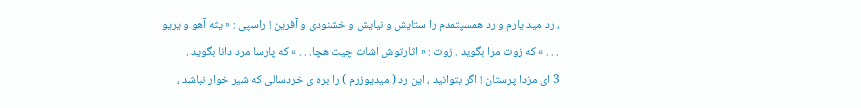، رد مید یارم و رد همسپتمدم را ستایش و نیایش و خشنودی و آفرین ! راسپی : « یثه آهو و یریو . . . » که زوت مرا بگوید . زوت : « اثارتوش اشات چیت هچا. . . » که پارسا مرد دانا بگوید .
3 ای مزدا پرستان ! اگر بتوانید ، این رد ( میدیوزرم ) را بره ی خردسالی که شیر خوار نباشد ،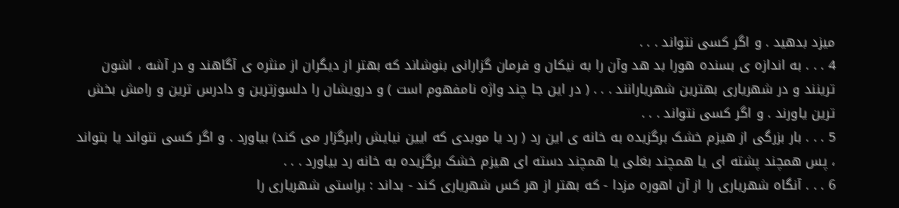میزد بدهید . و اگر کسی نتواند . . .
4 . . . به اندازه ی بسنده هورا بد هد وآن را به نیکان و فرمان گزارانی بنوشاند که بهتر از دیگران از منثره ی آگاهند و در آشه ، اشون ترینند و در شهریاری بهترین شهریارانند . . . ( در این جا چند واژه نامفهوم است ) و درویشان را دلسوزترین و دادرس ترین و رامش بخش ترین یاورند . و اگر کسی نتواند . . .
5 . . . بار بزرگی از هیزم خشک برگزیده به خانه ی این رد ( رد یا موبدی که ایین نیایش رابرگزار می کند) بیاورد . و اگر کسی نتواند یا بتواند ، پس همچند پشته ای یا همچند بغلی یا همچند دسته ای هیزم خشک برگزیده به خانه رد بیاورد . . .
6 . . . آنگاه شهریاری را از آن اهوره مزدا - که بهتر از هر کس شهریاری کند - بداند : براستی شهریاری را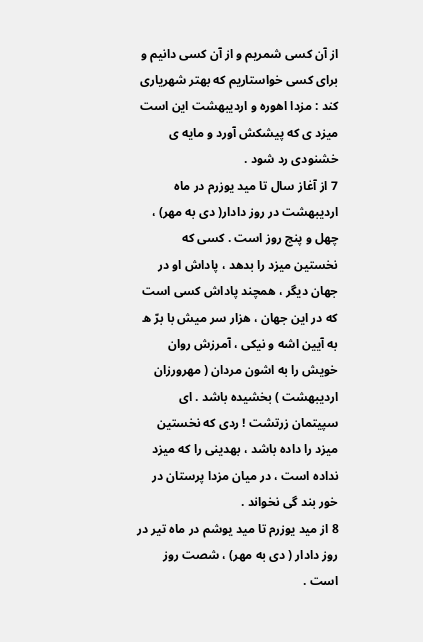از آن کسی شمریم و از آن کسی دانیم و برای کسی خواستاریم که بهتر شهریاری کند : مزدا اهوره و اردیبهشت این است میزد ی که پیشکش آورد و مایه ی خشنودی رد شود .
7 از آغاز سال تا مید یوزرم در ماه اردیبهشت در روز دادار( دی به مهر) ، چهل و پنج روز است . کسی که نخستین میزد را بدهد ، پاداش او در جهان دیگر ، همچند پاداش کسی است که در این جهان ، هزار سر میش با برّ ه به آیین اشه و نیکی ، آمرزش روان خویش را به اشون مردان ( مهرورزان اردیبهشت ) بخشیده باشد . ای سپیتمان زرتشت ! ردی که نخستین میزد را داده باشد ، بهدینی را که میزد نداده است ، در میان مزدا پرستان در خور بند گی نخواند .
8 از مید یوزرم تا مید یوشم در ماه تیر در روز دادار ( دی به مهر) ، شصت روز است .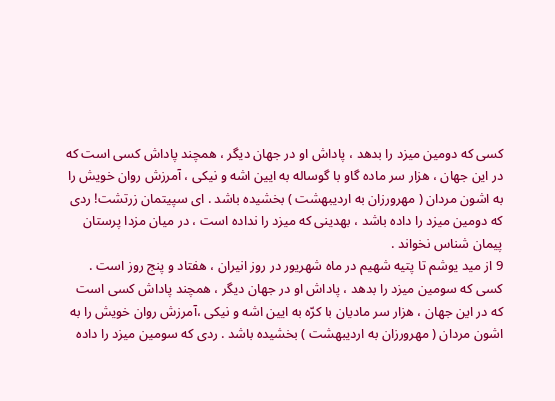کسی که دومین میزد را بدهد ، پاداش او در جهان دیگر ، همچند پاداش کسی است که در این جهان ، هزار سر ماده گاو با گوساله به ایین اشه و نیکی ، آمرزش روان خویش را به اشون مردان ( مهرورزان به اردیبهشت ) بخشیده باشد . ای سپیتمان زرتشت! ردی که دومین میزد را داده باشد ، بهدینی که میزد را نداده است ، در میان مزدا پرستان پیمان شناس نخواند .
9 از مید یوشم تا پتیه شهیم در ماه شهریور در روز انیران ، هفتاد و پنج روز است . کسی که سومین میزد را بدهد ، پاداش او در جهان دیگر ، همچند پاداش کسی است که در این جهان ، هزار سر مادیان با کرّه به ایین اشه و نیکی ،آمرزش روان خویش را به اشون مردان ( مهرورزان به اردیبهشت ) بخشیده باشد . ردی که سومین میزد را داده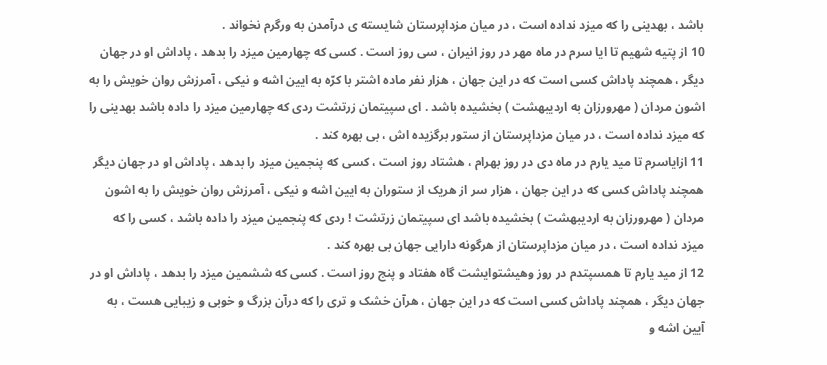باشد ، بهدینی را که میزد نداده است ، در میان مزداپرستان شایسته ی درآمدن به ورگرم نخواند .
10 از پتیه شهیم تا ایا سرم در ماه مهر در روز انیران ، سی روز است . کسی که چهارمین میزد را بدهد ، پاداش او در جهان دیگر ، همچند پاداش کسی است که در این جهان ، هزار نفر ماده اشتر با کرّه به ایین اشه و نیکی ، آمرزش روان خویش را به اشون مردان ( مهرورزان به اردیبهشت ) بخشیده باشد . ای سپیتمان زرتشت ردی که چهارمین میزد را داده باشد بهدینی را که میزد نداده است ، در میان مزداپرستان از ستور برگزیده اش ، بی بهره کند .
11 ازایاسرم تا مید یارم در ماه دی در روز بهرام ، هشتاد روز است ، کسی که پنجمین میزد را بدهد ، پاداش او در جهان دیگر همچند پاداش کسی که در این جهان ، هزار سر از هریک از ستوران به ایین اشه و نیکی ، آمرزش روان خویش را به اشون مردان ( مهرورزان به اردیبهشت ) بخشیده باشد ای سپیتمان زرتشت ! ردی که پنجمین میزد را داده باشد ، کسی را که میزد نداده است ، در میان مزداپرستان از هرگونه دارایی جهان بی بهره کند .
12 از مید یارم تا همسپتدم در روز وهیشتوایشت گاه هفتاد و پنج روز است . کسی که ششمین میزد را بدهد ، پاداش او در جهان دیگر ، همچند پاداش کسی است که در این جهان ، هرآن خشک و تری را که درآن بزرگ و خوبی و زیبایی هست ، به آیین اشه و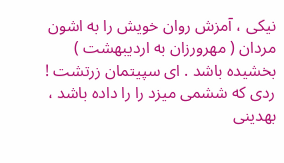نیکی ، آمزش روان خویش را به اشون مردان ( مهرورزان به اردیبهشت ) بخشیده باشد . ای سپیتمان زرتشت ! ردی که ششمی میزد را را داده باشد ، بهدینی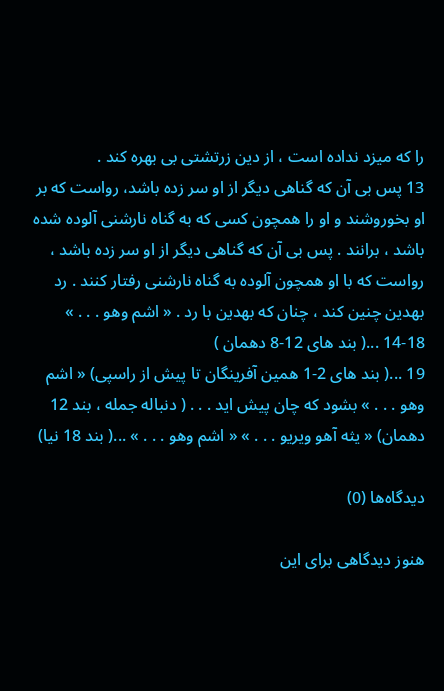را که میزد نداده است ، از دین زرتشتی بی بهره کند .
13 پس بی آن که گناهی دیگر از او سر زده باشد، رواست که بر او بخوروشند و او را همچون کسی که به گناه نارشنی آلوده شده باشد ، برانند . پس بی آن که گناهی دیگر از او سر زده باشد ، رواست که با او همچون آلوده به گناه نارشنی رفتار کنند . رد بهدین چنین کند ، چنان که بهدین با رد . « اشم وهو . . . »
14-18 ...( بند های 12-8 دهمان )
19 ...( بند های 2-1 همین آفرینگان تا پیش از راسپی) « اشم وهو . . . » بشود که چان پیش اید . . . ( دنباله جمله ، بند 12 دهمان) « یثه آهو ویریو . . . » « اشم وهو . . . » ...( بند 18 نیا)

دیدگاه‌ها (0)

هنوز دیدگاهی برای این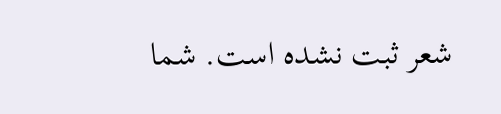شعر ثبت نشده است. شما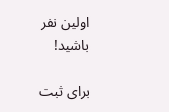اولین نفر باشید!

برای ثبت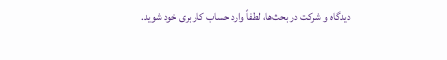دیدگاه و شرکت در بحث‌ها، لطفاً وارد حساب کاربری خود شوید.